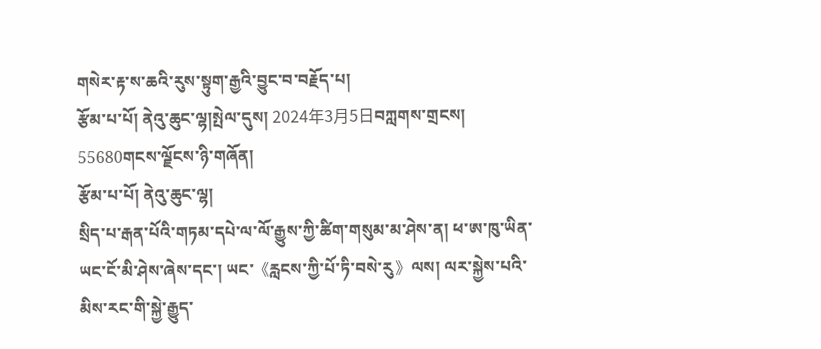གསེར་རྟ་ས་ཆའི་རུས་སྟུག་རྒྱའི་བྱུང་བ་བརྗོད་པ།
རྩོམ་པ་པོ། ནེའུ་ཆུང་ལྷ།སྤེལ་དུས། 2024年3月5日བཀླགས་གྲངས། 55680གངས་ལྗོངས་ཉི་གཞོན།
རྩོམ་པ་པོ། ནེའུ་ཆུང་ལྷ།
སྲིད་པ་རྒན་པོའི་གཏམ་དཔེ་ལ་ལོ་རྒྱུས་ཀྱི་ཚིག་གསུམ་མ་ཤེས་ན། ཕ་ཨ་ཁུ་ཡིན་ཡང་ངོ་མི་ཤེས་ཞེས་དང་། ཡང་《རླངས་ཀྱི་པོ་ཏི་བསེ་རུ》ལས། ལར་སྐྱེས་པའི་མིས་རང་གི་སྐྱེ་རྒྱུད་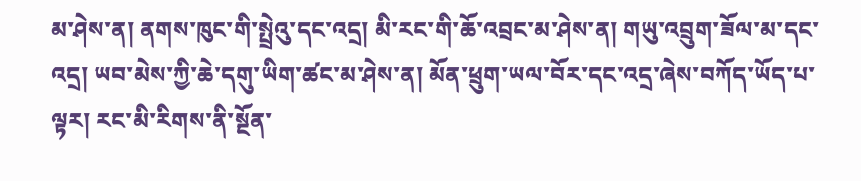མ་ཤེས་ན། ནགས་ཁུང་གི་སྤྲེའུ་དང་འདྲ། མི་རང་གི་ཆོ་འབྲང་མ་ཤེས་ན། གཡུ་འབྲུག་ཟོལ་མ་དང་འདྲ། ཡབ་མེས་ཀྱི་ཆེ་དགུ་ཡིག་ཚང་མ་ཤེས་ན། མོན་ཕྲུག་ཡལ་བོར་དང་འདྲ་ཞེས་བཀོད་ཡོད་པ་ལྟར། རང་མི་རིགས་ནི་སྔོན་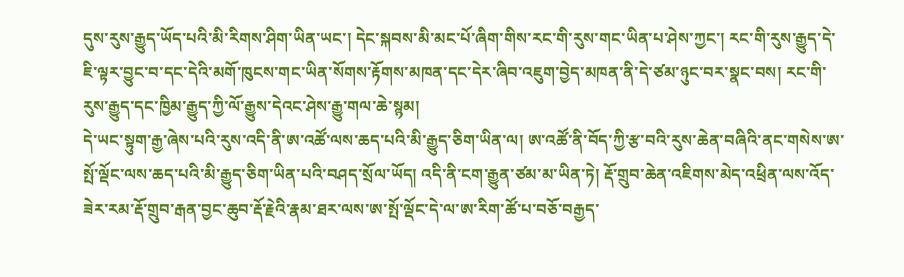དུས་རུས་རྒྱུད་ཡོད་པའི་མི་རིགས་ཤིག་ཡིན་ཡང་། དེང་སྐབས་མི་མང་པོ་ཞིག་གིས་རང་གི་རུས་གང་ཡིན་པ་ཤེས་ཀྱང་། རང་གི་རུས་རྒྱུད་དེ་ཇི་ལྟར་བྱུང་བ་དང་དེའི་མགོ་ཁུངས་གང་ཡིན་སོགས་རྟོགས་མཁན་དང་དེར་ཞིབ་འཇུག་བྱེད་མཁན་ནི་དེ་ཙམ་ཉུང་བར་སྣང་བས། རང་གི་རུས་རྒྱུད་དང་ཁྱིམ་རྒྱུད་ཀྱི་ལོ་རྒྱུས་དེའང་ཤེས་རྒྱུ་གལ་ཆེ་སྙམ།
དེ་ཡང་སྟུག་རྒྱ་ཞེས་པའི་རུས་འདི་ནི་ཨ་འཚོ་ལས་ཆད་པའི་མི་རྒྱུད་ཅིག་ཡིན་ལ། ཨ་འཚོ་ནི་བོད་ཀྱི་རྩ་བའི་རུས་ཆེན་བཞིའི་ནང་གསེས་ཨ་སྤོ་ལྡོང་ལས་ཆད་པའི་མི་རྒྱུད་ཅིག་ཡིན་པའི་བཤད་སྲོལ་ཡོད། འདི་ནི་ངག་རྒྱུན་ཙམ་མ་ཡིན་ཏེ། རྡོ་གྲུབ་ཆེན་འཇིགས་མེད་འཕྲིན་ལས་འོད་ཟེར་རམ་རྡོ་གྲུབ་རྒན་བྱང་ཆུབ་རྡོ་རྗེའི་རྣམ་ཐར་ལས་ཨ་སྤོ་ལྡོང་དེ་ལ་ཨ་རིག་ཚོ་པ་བཅོ་བརྒྱད་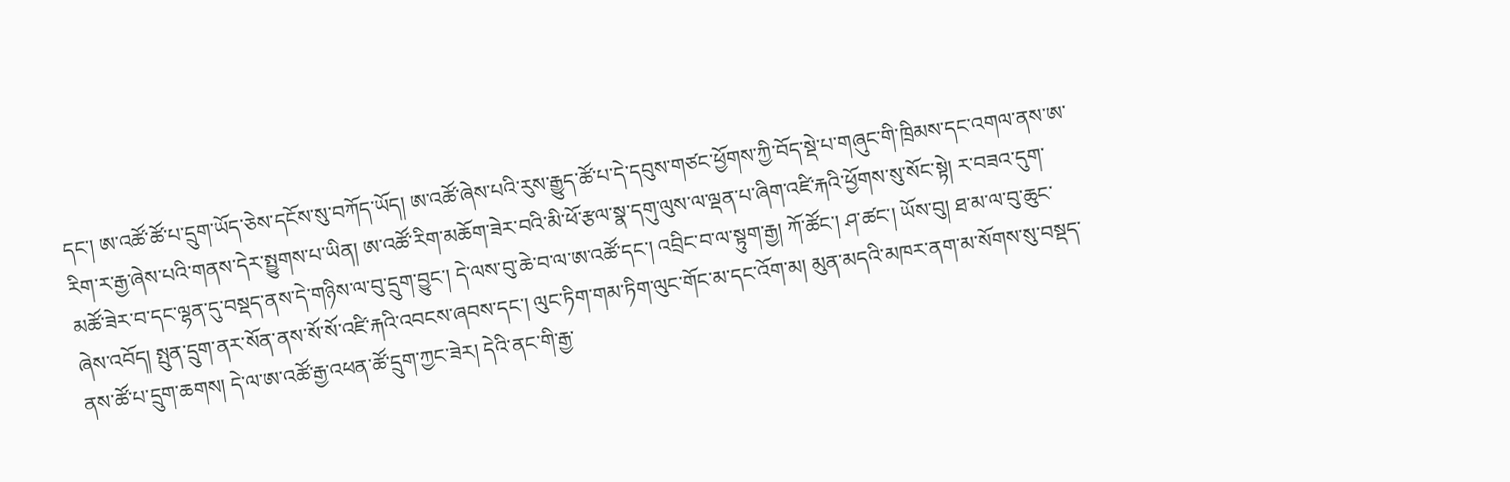དང་། ཨ་འཚོ་ཚོ་པ་དྲུག་ཡོད་ཅེས་དངོས་སུ་བཀོད་ཡོད། ཨ་འཚོ་ཞེས་པའི་རུས་རྒྱུད་ཚོ་པ་དེ་དབུས་གཙང་ཕྱོགས་ཀྱི་བོད་སྡེ་པ་གཞུང་གི་ཁྲིམས་དང་འགལ་ནས་ཨ་རིག་ར་རྒྱ་ཞེས་པའི་གནས་དེར་སྤྱུགས་པ་ཡིན། ཨ་འཚོ་རིག་མཆོག་ཟེར་བའི་མི་ཕོ་རྩལ་སྣ་དགུ་ལུས་ལ་ལྡན་པ་ཞིག་འཛི་རྐའི་ཕྱོགས་སུ་སོང་སྟེ། ར་བཟའ་དུག་མཚོ་ཟེར་བ་དང་ལྷན་དུ་བསྡད་ནས་དེ་གཉིས་ལ་བུ་དྲུག་བྱུང་། དེ་ལས་བུ་ཆེ་བ་ལ་ཨ་འཚོ་དང་། འབྲིང་བ་ལ་སྟུག་རྒྱ། ཀོ་ཚོང་། ཤ་ཚང་། ཡོས་བུ། ཐ་མ་ལ་བུ་ཆུང་ཞེས་འབོད། སྤུན་དྲུག་ནར་སོན་ནས་སོ་སོ་འཛི་རྐའི་འབངས་ཞབས་དང་། ལུང་ཏིག་གམ་ཏིག་ལུང་གོང་མ་དང་འོག་མ། མུན་མདའི་མཁར་ནག་མ་སོགས་སུ་བསྡད་ནས་ཚོ་པ་དྲུག་ཆགས། དེ་ལ་ཨ་འཚོ་རྒྱ་འཕན་ཚོ་དྲུག་ཀྱང་ཟེར། དེའི་ནང་གི་རྒྱ་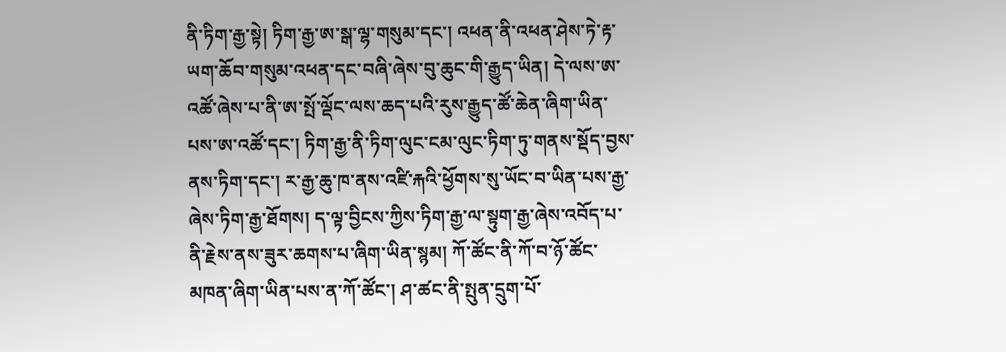ནི་ཏིག་རྒྱ་སྟེ། ཏིག་རྒྱ་ཨ་སྒ་ལྷ་གསུམ་དང་། འཕན་ནི་འཕན་ཤེས་ཏེ་རྟ་ཡག་ཆོབ་གསུམ་འཕན་དང་བཞི་ཞེས་བུ་ཆུང་གི་རྒྱུད་ཡིན། དེ་ལས་ཨ་འཚོ་ཞེས་པ་ནི་ཨ་སྤོ་ལྡོང་ལས་ཆད་པའི་རུས་རྒྱུད་ཚོ་ཆེན་ཞིག་ཡིན་པས་ཨ་འཚོ་དང་། ཏིག་རྒྱ་ནི་ཏིག་ལུང་ངམ་ལུང་ཏིག་ཏུ་གནས་སྡོད་བྱས་ནས་ཏིག་དང་། ར་རྒྱ་ཆུ་ཁ་ནས་འཛི་རྐའི་ཕྱོགས་སུ་ཡོང་བ་ཡིན་པས་རྒྱ་ཞེས་ཏིག་རྒྱ་ཐོགས། ད་ལྟ་བྱིངས་ཀྱིས་ཏིག་རྒྱ་ལ་སྟུག་རྒྱ་ཞེས་འབོད་པ་ནི་རྗེས་ནས་ཟུར་ཆགས་པ་ཞིག་ཡིན་སྙམ། ཀོ་ཚོང་ནི་ཀོ་བ་ཉོ་ཚོང་མཁན་ཞིག་ཡིན་པས་ན་ཀོ་ཚོང་། ཤ་ཚང་ནི་སྤུན་དྲུག་པོ་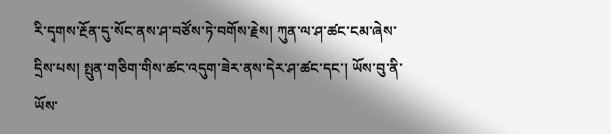རི་དྭགས་རྔོན་དུ་སོང་ནས་ཤ་བཙོས་ཏེ་བགོས་རྗེས། ཀུན་ལ་ཤ་ཚང་ངམ་ཞེས་དྲིས་པས། སྤུན་གཅིག་གིས་ཚང་འདུག་ཟེར་ནས་དེར་ཤ་ཚང་དང་། ཡོས་བུ་ནི་ཡོས་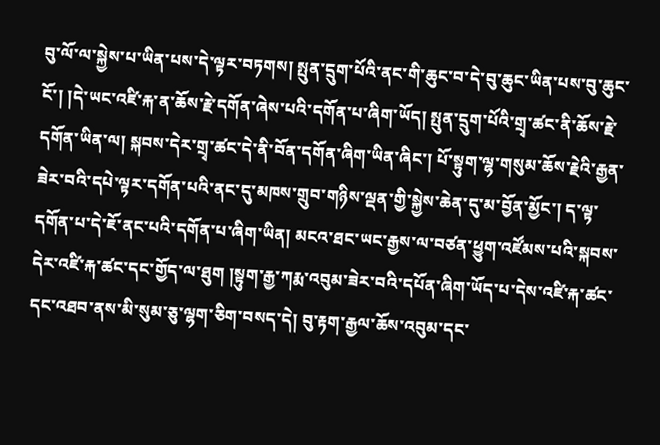བུ་ལོ་ལ་སྐྱེས་པ་ཡིན་པས་དེ་ལྟར་བཏགས། སྤུན་དྲུག་པོའི་ནང་གི་ཆུང་བ་དེ་བུ་ཆུང་ཡིན་པས་བུ་ཆུང་ངོ་། །དེ་ཡང་འཛི་རྐ་ན་ཆོས་རྗེ་དགོན་ཞེས་པའི་དགོན་པ་ཞིག་ཡོད། སྤུན་དྲུག་པོའི་གྲྭ་ཚང་ནི་ཆོས་རྗེ་དགོན་ཡིན་ལ། སྐབས་དེར་གྲྭ་ཚང་དེ་ནི་བོན་དགོན་ཞིག་ཡིན་ཞིང་། པོ་སྟུག་ལྷ་གསུམ་ཆོས་རྗེའི་རྒྱན་ཟེར་བའི་དཔེ་ལྟར་དགོན་པའི་ནང་དུ་མཁས་གྲུབ་གཉིས་ལྡན་གྱི་སྐྱེས་ཆེན་དུ་མ་བྱོན་མྱོང་། ད་ལྟ་དགོན་པ་དེ་ཇོ་ནང་པའི་དགོན་པ་ཞིག་ཡིན། མངའ་ཐང་ཡང་རྒྱས་ལ་བཙན་ཕྱུག་འཛོམས་པའི་སྐབས་དེར་འཛི་རྐ་ཚང་དང་གྱོད་ལ་ཐུག །སྟུག་རྒྱ་ཀརྨ་འབུམ་ཟེར་བའི་དཔོན་ཞིག་ཡོད་པ་དེས་འཛི་རྐ་ཚང་དང་འཐབ་ནས་མི་སུམ་ཅུ་ལྷག་ཅིག་བསད་དེ། བུ་རྟག་རྒྱལ་ཆོས་འབུམ་དང་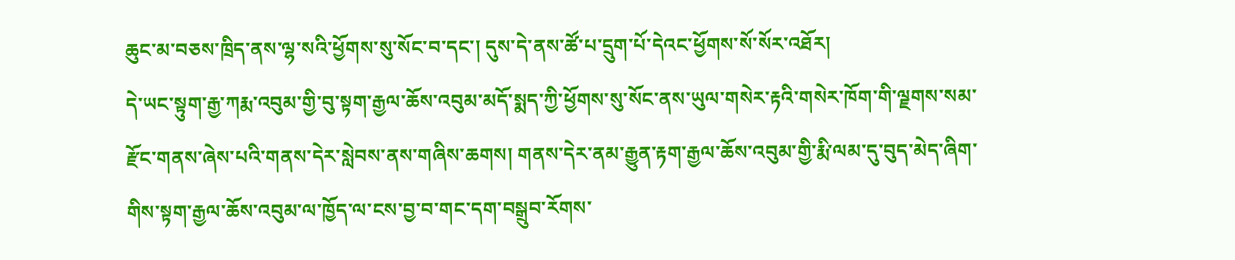ཆུང་མ་བཅས་ཁྲིད་ནས་ལྷ་སའི་ཕྱོགས་སུ་སོང་བ་དང་། དུས་དེ་ནས་ཚོ་པ་དྲུག་པོ་དེའང་ཕྱོགས་སོ་སོར་འཐོར།
དེ་ཡང་སྟུག་རྒྱ་ཀརྨ་འབུམ་གྱི་བུ་སྟག་རྒྱལ་ཆོས་འབུམ་མདོ་སྨད་ཀྱི་ཕྱོགས་སུ་སོང་ནས་ཡུལ་གསེར་རྟའི་གསེར་ཁོག་གི་ལྗགས་སམ་རྫོང་གནས་ཞེས་པའི་གནས་དེར་སླེབས་ནས་གཞིས་ཆགས། གནས་དེར་ནམ་རྒྱུན་རྟག་རྒྱལ་ཆོས་འབུམ་གྱི་རྨི་ལམ་དུ་བུད་མེད་ཞིག་གིས་སྟག་རྒྱལ་ཆོས་འབུམ་ལ་ཁྱོད་ལ་ངས་བྱ་བ་གང་དག་བསྒྲུབ་རོགས་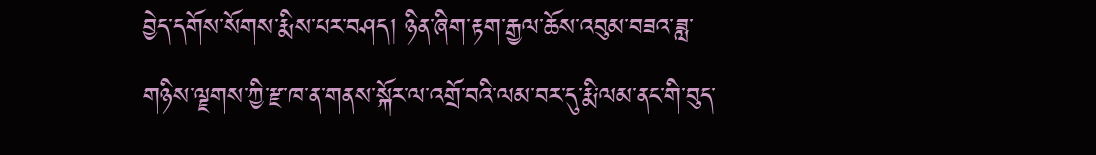བྱེད་དགོས་སོགས་རྨིས་པར་བཤད། ཉིན་ཞིག་རྟག་རྒྱལ་ཆོས་འབུམ་བཟའ་ཟླ་གཉིས་ལྗགས་ཀྱི་རྫ་ཁ་ན་གནས་སྐོར་ལ་འགྲོ་བའི་ལམ་བར་དུ་རྨི་ལམ་ནང་གི་བུད་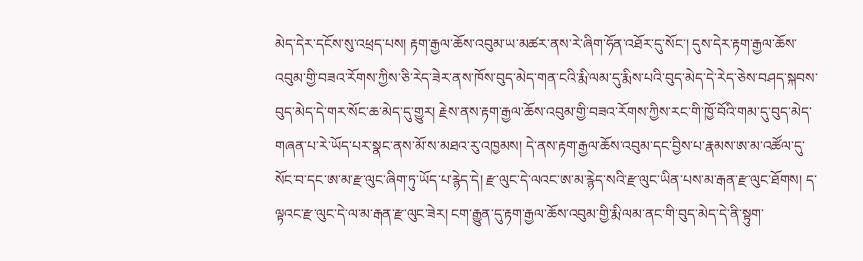མེད་དེར་དངོས་སུ་འཕྲད་པས། རྟག་རྒྱལ་ཆོས་འབུམ་ཡ་མཚར་ནས་རེ་ཞིག་ཧོན་འཐོར་དུ་སོང་། དུས་དེར་རྟག་རྒྱལ་ཆོས་འབུམ་གྱི་བཟའ་རོགས་ཀྱིས་ཅི་རེད་ཟེར་ནས་ཁོས་བུད་མེད་གན་ངའི་རྨི་ལམ་དུ་རྨིས་པའི་བུད་མེད་དེ་རེད་ཅེས་བཤད་སྐབས་བུད་མེད་དེ་གར་སོང་ཆ་མེད་དུ་གྱུར། རྗེས་ནས་རྟག་རྒྱལ་ཆོས་འབུམ་གྱི་བཟའ་རོགས་ཀྱིས་རང་གི་ཁྱོ་བོའི་གམ་དུ་བུད་མེད་གཞན་པ་རེ་ཡོད་པར་སྣང་ནས་མོ་ས་མཐའ་རུ་འཁྱམས། དེ་ནས་རྟག་རྒྱལ་ཆོས་འབུམ་དང་བྱིས་པ་རྣམས་ཨ་མ་འཚོལ་དུ་སོང་བ་དང་ཨ་མ་རྫ་ལུང་ཞིག་ཏུ་ཡོད་པ་རྙེད་དེ། རྫ་ལུང་དེ་ལའང་ཨ་མ་རྙེད་སའི་རྫ་ལུང་ཡིན་པས་མ་རྒན་རྫ་ལུང་ཐོགས། ད་ལྟའང་རྫ་ལུང་དེ་ལ་མ་རྒན་རྫ་ལུང་ཟེར། ངག་རྒྱུན་དུ་རྟག་རྒྱལ་ཆོས་འབུམ་གྱི་རྨི་ལམ་ནང་གི་བུད་མེད་དེ་ནི་སྟུག་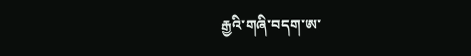རྒྱའི་གཞི་བདག་ཨ་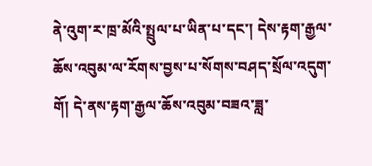ནེ་འུག་ར་ཁྲ་མོའི་སྤྲུལ་པ་ཡིན་པ་དང་། དེས་རྟག་རྒྱལ་ཆོས་འབུམ་ལ་རོགས་བྱས་པ་སོགས་བཤད་སྲོལ་འདུག་གོ། དེ་ནས་རྟག་རྒྱལ་ཆོས་འབུམ་བཟའ་ཟླ་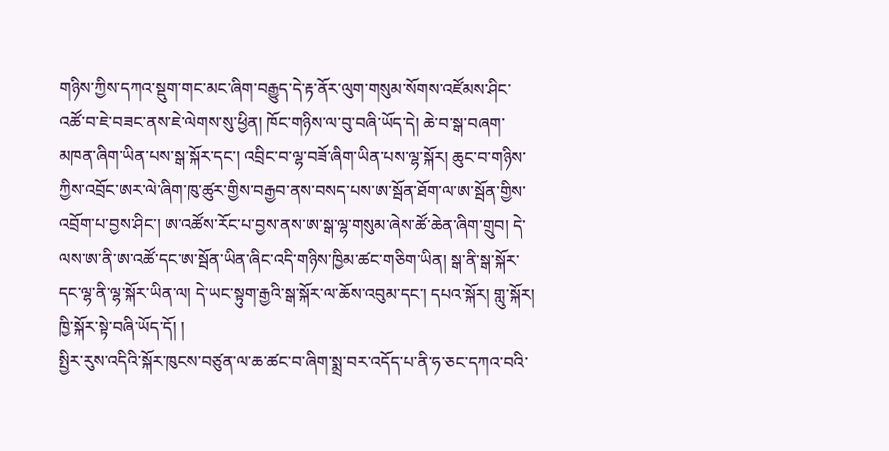གཉིས་ཀྱིས་དཀའ་སྡུག་གང་མང་ཞིག་བརྒྱུད་དེ་རྟ་ནོར་ལུག་གསུམ་སོགས་འཛོམས་ཤིང་འཚོ་བ་ཇེ་བཟང་ནས་ཇེ་ལེགས་སུ་ཕྱིན། ཁོང་གཉིས་ལ་བུ་བཞི་ཡོད་དེ། ཆེ་བ་སྒ་བཞག་མཁན་ཞིག་ཡིན་པས་སྒ་སྐོར་དང་། འབྲིང་བ་ལྷ་བཟོ་ཞིག་ཡིན་པས་ལྷ་སྐོར། ཆུང་བ་གཉིས་ཀྱིས་འབྲོང་ཨར་ལེ་ཞིག་ཁུ་ཚུར་གྱིས་བརྒྱབ་ནས་བསད་པས་ཨ་སྦོན་ཐོག་ལ་ཨ་སྦོན་གྱིས་འབྲོག་པ་བྱས་ཤིང་། ཨ་འཚོས་རོང་པ་བྱས་ནས་ཨ་སྒ་ལྷ་གསུམ་ཞེས་ཚོ་ཆེན་ཞིག་གྲུབ། དེ་ལས་ཨ་ནི་ཨ་འཚོ་དང་ཨ་སྦོན་ཡིན་ཞིང་འདི་གཉིས་ཁྱིམ་ཚང་གཅིག་ཡིན། སྒ་ནི་སྒ་སྐོར་དང་ལྷ་ནི་ལྷ་སྐོར་ཡིན་ལ། དེ་ཡང་སྟུག་རྒྱའི་སྒ་སྐོར་ལ་ཆོས་འབུམ་དང་། དཔའ་སྐོར། གླུ་སྐོར། ཁྱི་སྐོར་སྟེ་བཞི་ཡོད་དོ། །
སྤྱིར་རུས་འདིའི་སྐོར་ཁུངས་བཙུན་ལ་ཆ་ཚང་བ་ཞིག་སྨྲ་བར་འདོད་པ་ནི་ཧ་ཅང་དཀའ་བའི་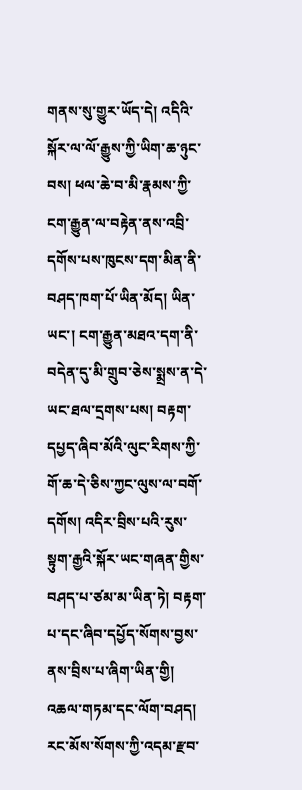གནས་སུ་གྱུར་ཡོད་དེ། འདིའི་སྐོར་ལ་ལོ་རྒྱུས་ཀྱི་ཡིག་ཆ་ཉུང་བས། ཕལ་ཆེ་བ་མི་རྣམས་ཀྱི་ངག་རྒྱུན་ལ་བརྟེན་ནས་འབྲི་དགོས་པས་ཁུངས་དག་མིན་ནི་བཤད་ཁག་པོ་ཡིན་མོད། ཡིན་ཡང་། ངག་རྒྱུན་མཐའ་དག་ནི་བདེན་དུ་མི་གྲུབ་ཅེས་སྨྲས་ན་དེ་ཡང་ཐལ་དྲགས་པས། བརྟག་དཔྱད་ཞིབ་མོའི་ལུང་རིགས་ཀྱི་གོ་ཆ་དེ་ཅིས་ཀྱང་ལུས་ལ་བགོ་དགོས། འདིར་བྲིས་པའི་རུས་སྟུག་རྒྱའི་སྐོར་ཡང་གཞན་གྱིས་བཤད་པ་ཙམ་མ་ཡིན་ཏེ། བརྟག་པ་དང་ཞིབ་དཔྱོད་སོགས་བྱས་ནས་བྲིས་པ་ཞིག་ཡིན་གྱི། འཆལ་གཏམ་དང་ལོག་བཤད། རང་མོས་སོགས་ཀྱི་འདམ་རྫབ་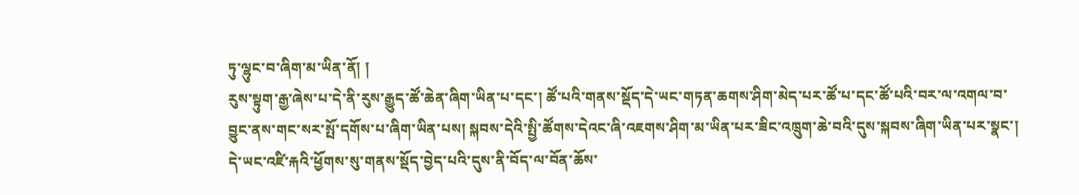ཏུ་ལྷུང་བ་ཞིག་མ་ཡིན་ནོ། །
རུས་སྟུག་རྒྱ་ཞེས་པ་དེ་ནི་རུས་རྒྱུད་ཚོ་ཆེན་ཞིག་ཡིན་པ་དང་། ཚོ་པའི་གནས་སྡོད་དེ་ཡང་གཏན་ཆགས་ཤིག་མེད་པར་ཚོ་པ་དང་ཚོ་པའི་བར་ལ་འགལ་བ་བྱུང་ནས་གང་སར་སྤོ་དགོས་པ་ཞིག་ཡིན་པས། སྐབས་དེའི་སྤྱི་ཚོགས་དེའང་ཞི་འཇགས་ཤིག་མ་ཡིན་པར་ཟིང་འཁྲུག་ཆེ་བའི་དུས་སྐབས་ཞིག་ཡིན་པར་སྣང་། དེ་ཡང་འཛི་རྐའི་ཕྱོགས་སུ་གནས་སྡོད་བྱེད་པའི་དུས་ནི་བོད་ལ་བོན་ཆོས་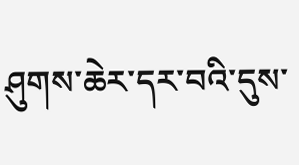ཤུགས་ཆེར་དར་བའི་དུས་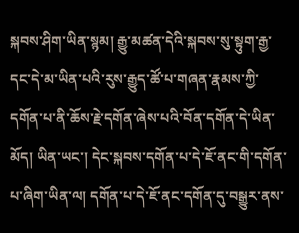སྐབས་ཤིག་ཡིན་སྙམ། རྒྱུ་མཚན་དེའི་སྐབས་སུ་སྟུག་རྒྱ་དང་དེ་མ་ཡིན་པའི་རུས་རྒྱུད་ཚོ་པ་གཞན་རྣམས་ཀྱི་དགོན་པ་ནི་ཆོས་རྗེ་དགོན་ཞེས་པའི་བོན་དགོན་དེ་ཡིན་མོད། ཡིན་ཡང་། དེང་སྐབས་དགོན་པ་དེ་ཇོ་ནང་གི་དགོན་པ་ཞིག་ཡིན་ལ། དགོན་པ་དེ་ཇོ་ནང་དགོན་དུ་བསྒྱུར་ནས་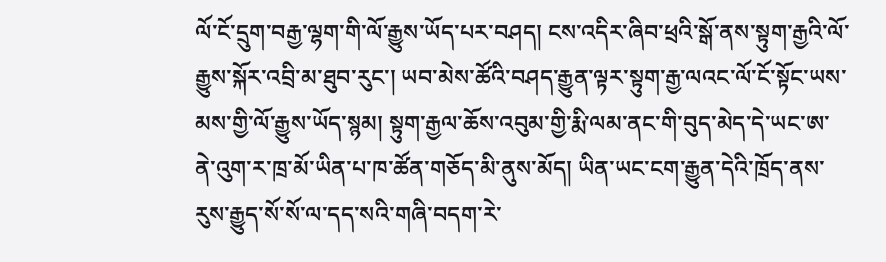ལོ་ངོ་དྲུག་བརྒྱ་ལྷག་གི་ལོ་རྒྱུས་ཡོད་པར་བཤད། ངས་འདིར་ཞིབ་ཕྲའི་སྒོ་ནས་སྟུག་རྒྱའི་ལོ་རྒྱུས་སྐོར་འབྲི་མ་ཐུབ་རུང་། ཡབ་མེས་ཚོའི་བཤད་རྒྱུན་ལྟར་སྟུག་རྒྱ་ལའང་ལོ་ངོ་སྟོང་ཡས་མས་གྱི་ལོ་རྒྱུས་ཡོད་སྙམ། སྟུག་རྒྱལ་ཆོས་འབུམ་གྱི་རྨི་ལམ་ནང་གི་བུད་མེད་དེ་ཡང་ཨ་ནེ་འུག་ར་ཁྲ་མོ་ཡིན་པ་ཁ་ཚོན་གཅོད་མི་ནུས་མོད། ཡིན་ཡང་ངག་རྒྱུན་དེའི་ཁྲོད་ནས་རུས་རྒྱུད་སོ་སོ་ལ་དད་སའི་གཞི་བདག་རེ་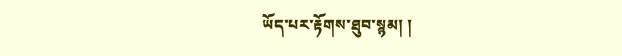ཡོད་པར་རྟོགས་ཐུབ་སྙམ། །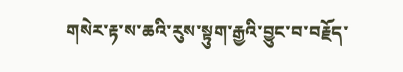གསེར་རྟ་ས་ཆའི་རུས་སྟུག་རྒྱའི་བྱུང་བ་བརྗོད་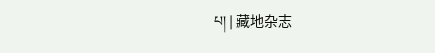པ། | 藏地杂志